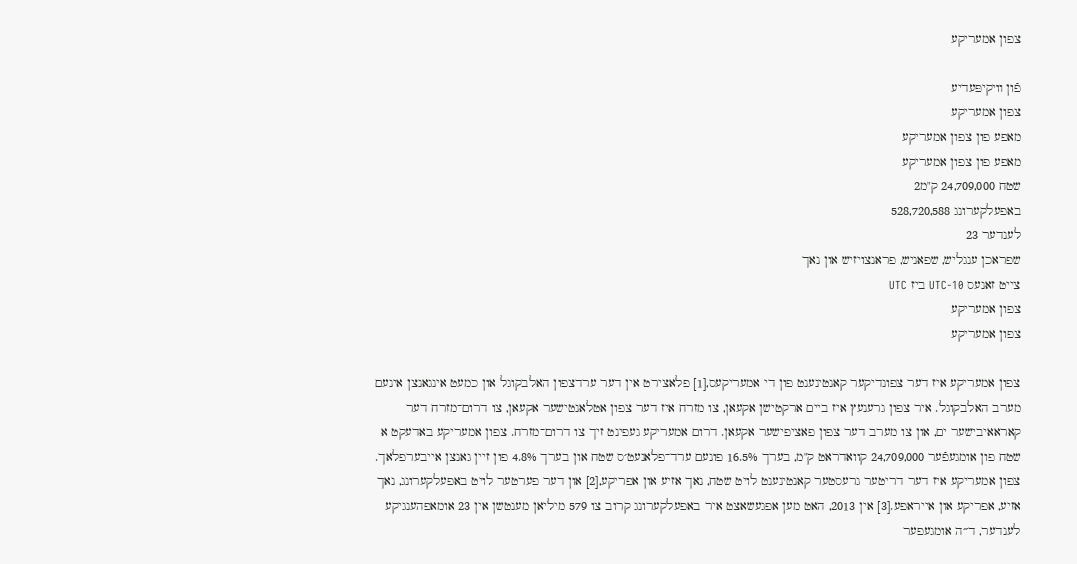צפון אמעריקע

פֿון װיקיפּעדיע
צפון אמעריקע
מאפע פון צפון אמעריקע
מאפע פון צפון אמעריקע
שטח 24,709,000 ק"מ2
באפעלקערונג 528,720,588
לענדער 23
שפראכן ענגליש, שפאניש, פראנצויזיש און נאך
צייט זאנעס UTC-10 ביז UTC
צפון אמעריקע
צפון אמעריקע

צפון אמעריקע איז דער צפונדיקער קאנטינענט פון די אמעריקעס,[1] פלאצירט אין דער ערדצפון האלבקוגל און כמעט אינגאנצן אינעם מערב האלבקוגל. איר צפון גרענעץ איז ביים ארקטישן אקעאן, צו מזרח איז דער צפון אטלאנטישער אקעאן, צו דרום־מזרח דער קאראאיבישער ים, און צו מערב דער צפון פאציפישער אקעאן. דרום אמעריקע געפינט זיך צו דרום־מזרח. צפון אמעריקע באדעקט א שטח פון אומגעפֿער 24,709,000 קוואדראט ק"מ, בערך 16.5% פונעם ערד־פלאנעט׳ס שטח און בערך 4.8% פון זיין גאנצן אייבערפלאך. צפון אמעריקע איז דער דריטער גרעסטער קאנטינענט לויט שטח, נאך אזיע און אפריקע,[2] און דער פערטער לויט באפעלקערונג, נאך אזיע, אפריקע און אייראפע.[3] אין 2013, האט מען אפגעשאצט איר באפעלקערונג קרוב צו 579 מיליאן מענטשן אין 23 אומאפהענגיקע לענדער, ד״ה אומגעפער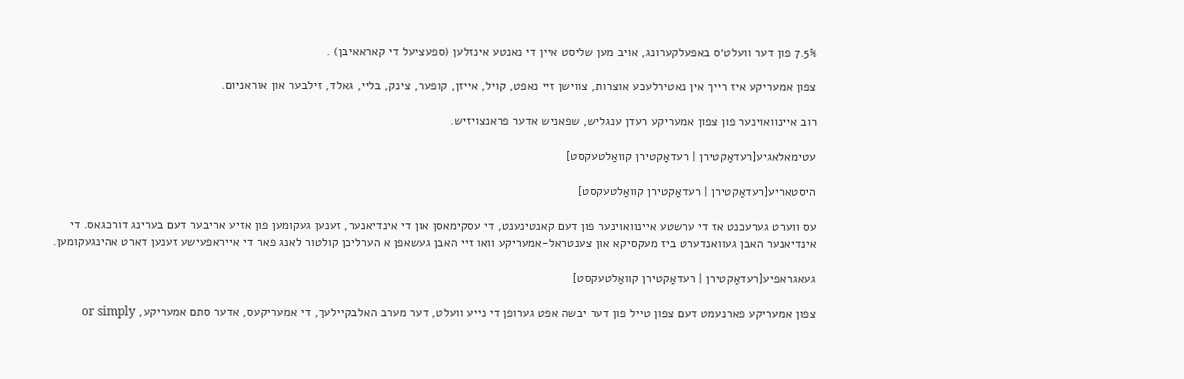7.5% פון דער וועלט׳ס באפעלקערונג, אויב מען שליסט איין די נאנטע אינזלען (ספעציעל די קאראאיבן) .

צפון אמעריקע איז רייך אין נאטירלעכע אוצרות, צווישן זיי נאפט, קויל, אייזן, קופער, צינק, בליי, גאלד, זילבער און אוראניום.

רוב איינוואוינער פון צפון אמעריקע רעדן ענגליש, שפאניש אדער פראנצויזיש.

עטימאלאגיע[רעדאַקטירן | רעדאַקטירן קוואַלטעקסט]

היסטאריע[רעדאַקטירן | רעדאַקטירן קוואַלטעקסט]

עס ווערט גערעכנט אז די ערשטע איינוואוינער פון דעם קאנטינענט, די עסקימאסן און די אינדיאנער, זענען געקומען פון אזיע אריבער דעם בערינג דורכגאס. די אינדיאנער האבן געוואנדערט ביז מעקסיקא און צענטראל-אמעריקע וואו זיי האבן געשאפן א הערליכן קולטור לאנג פאר די אייראפעישע זענען דארט אהינגעקומען.

געאגראפיע[רעדאַקטירן | רעדאַקטירן קוואַלטעקסט]

צפון אמעריקע פארנעמט דעם צפון טייל פון דער יבשה אפט גערופן די נייע וועלט, דער מערב האלבקיילעך, די אמעריקעס, אדער סתם אמעריקע, or simply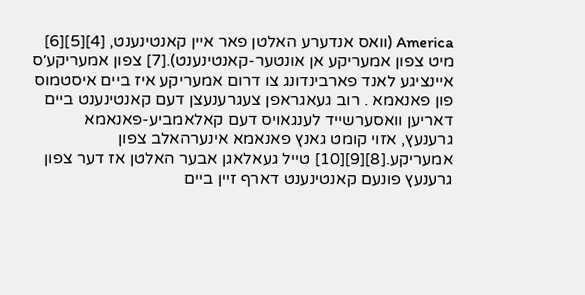America (וואס אנדערע האלטן פאר איין קאנטינענט, [4][5][6] מיט צפון אמעריקע אן אונטער-קאנטינענט).[7] צפון אמעריקע׳ס איינציגע לאנד פארבינדונג צו דרום אמעריקע איז ביים איסטמוס פון פאנאמא . רוב געאגראפן צעגרענעצן דעם קאנטינענט ביים דאריען וואסערשייד לענגאויס דעם קאלאמביע-פאנאמא גרענעץ, אזוי קומט גאנץ פאנאמא אינערהאלב צפון אמעריקע.[8][9][10] טייל געאלאגן אבער האלטן אז דער צפון גרענעץ פונעם קאנטינענט דארף זיין ביים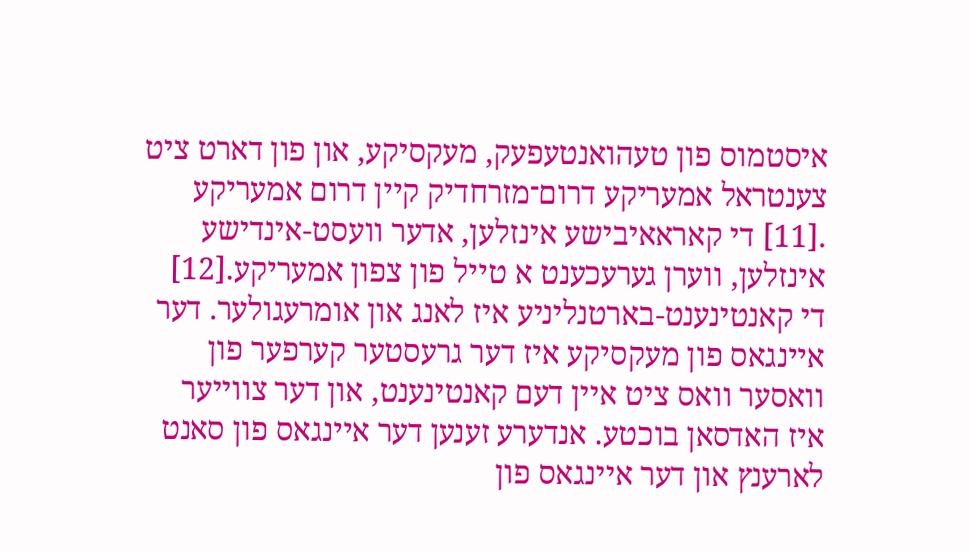איסטמוס פון טעהואנטעפעק, מעקסיקע, און פון דארט ציט צענטראל אמעריקע דרום־מזרחדיק קיין דרום אמעריקע .[11] די קאראאיבישע אינזלען, אדער וועסט-אינדישע אינזלען, ווערן גערעכענט א טייל פון צפון אמעריקע.[12] די קאנטינענט-בארטנליניע איז לאנג און אומרעגולער. דער איינגאס פון מעקסיקע איז דער גרעסטער קערפער פון וואסער וואס ציט איין דעם קאנטינענט, און דער צווייער איז האדסאן בוכטע. אנדערע זענען דער איינגאס פון סאנט לארענץ און דער איינגאס פון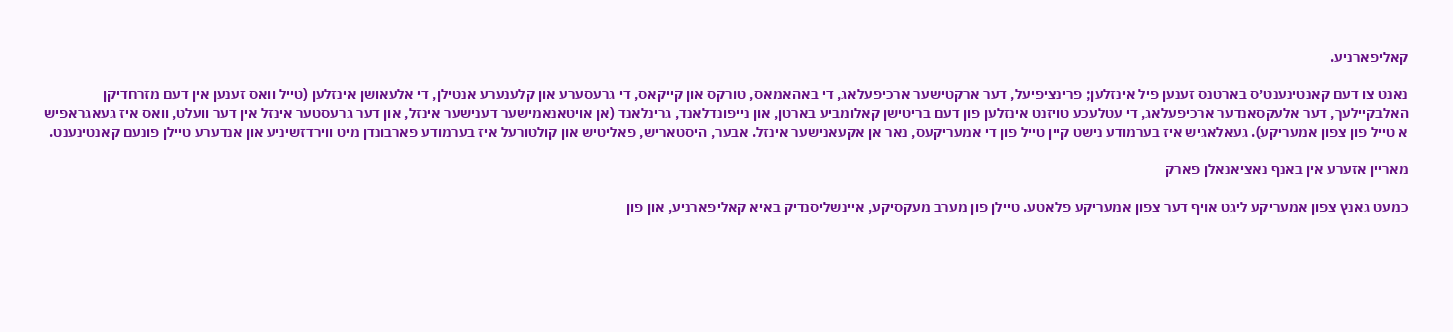קאליפארניע.

נאנט צו דעם קאנטינענט׳ס בארטנס זענען פיל אינזלען; פרינציפיעל, דער ארקטישער ארכיפעלאג, די באהאמאס, טורקס און קייקאס, די גרעסערע און קלענערע אנטילן, די אלעאושן אינזלען (טייל וואס זענען אין דעם מזרחדיקן האלבקיילעך, דער אלעקסאנדער ארכיפעלאג, די עטלעכע טויזנט אינזלען פון דעם בריטישן קאלומביע בארטן, און נייפונדלאנד, גרינלאנד (אן אויטאנאמישער דענישער אינזל, און דער גרעסטער אינזל אין דער וועלט, וואס איז געאגראפיש א טייל פון צפון אמעריקע). געאלאגיש איז בערמודע נישט קיין טייל פון די אמעריקעס, נאר אן אקעאנישער אינזל. אבער, היסטאריש, פאליטיש און קולטורעל איז בערמודע פארבונדן מיט ווירדזשיניע און אנדערע טיילן פונעם קאנטינענט.

מאריין אזערע אין באנף נאציאנאלן פארק

כמעט גאנץ צפון אמעריקע ליגט אויף דער צפון אמעריקע פלאטע. טיילן פון מערב מעקסיקע, איינשליסנדיק באיא קאליפארניע, און פון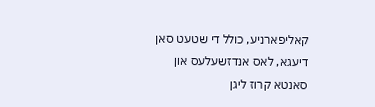קאליפארניע, כולל די שטעט סאן דיעגא, לאס אנדזשעלעס און סאנטא קרוז ליגן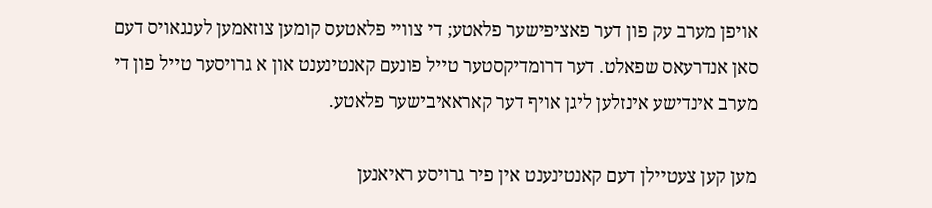אויפן מערב עק פון דער פאציפישער פלאטע; די צוויי פלאטעס קומען צוזאמען לענגאויס דעם סאן אנדרעאס שפאלט. דער דרומדיקסטער טייל פונעם קאנטינענט און א גרויסער טייל פון די מערב אינדישע אינזלען ליגן אויף דער קאראאיבישער פלאטע.

מען קען צעטיילן דעם קאנטינענט אין פיר גרויסע ראיאנען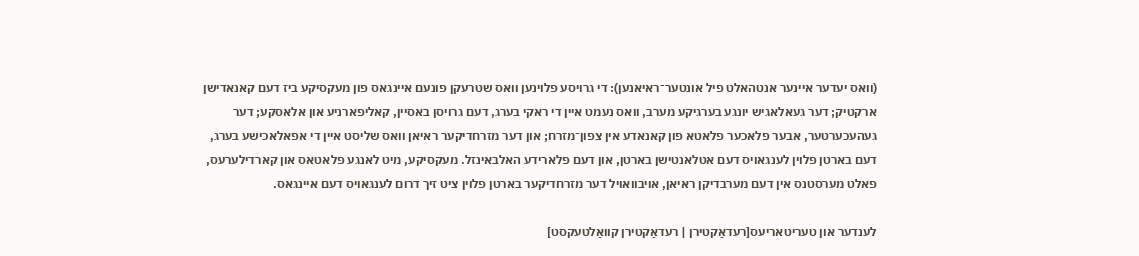(וואס יעדער איינער אנטהאלט פיל אונטער־ראיאנען): די גרויסע פלוינען וואס שטרעקן פונעם איינגאס פון מעקסיקע ביז דעם קאנאדישן ארקטיק; דער געאלאגיש יונגע בערגיקע מערב, וואס נעמט איין די ראקי בערג, דעם גרויסן באסיין, קאליפארניע און אלאסקע; דער געהעכערטער, אבער פלאכער פלאטא פון קאנאדע אין צפון־מזרח; און דער מזרחדיקער ראיאן וואס שליסט איין די אפאלאכישע בערג, דעם בארטן פלוין לענגאויס דעם אטלאנטישן בארטן, און דעם פלארידע האלבאינזל. מעקסיקע, מיט לאנגע פלאטאס און קארדילערעס, פאלט מערסטנס אין דעם מערבדיקן ראיאן, אויבוואויל דער מזרחדיקער בארטן פלוין ציט זיך דרום לענגאויס דעם איינגאס.

לענדער און טעריטאריעס[רעדאַקטירן | רעדאַקטירן קוואַלטעקסט]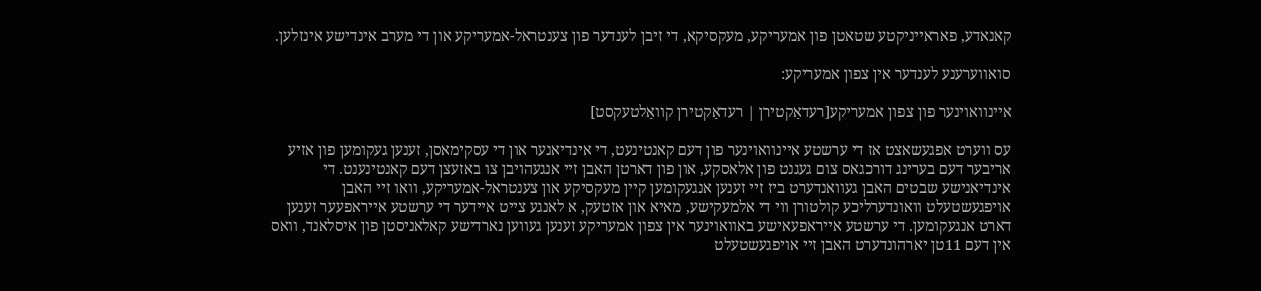קאנאדע, פאראייניקטע שטאטן פון אמעריקע, מעקסיקא, די זיבן לענדער פון צענטראל-אמעריקע און די מערב אינדישע אינזלען.

סואווערענע לענדער אין צפון אמעריקע:

איינוואוינער פון צפון אמעריקע[רעדאַקטירן | רעדאַקטירן קוואַלטעקסט]

עס ווערט אפגעשאצט אז די ערשטע איינוואוינער פון דעם קאנטינעט, די אינדיאנער און די עסקימאסן, זענען געקומען פון אזיע אריבער דעם בערינג דורכגאס צום געגנט פון אלאסקע, און פון דארטן האבן זיי אנגעהויבן צו באזעצן דעם קאנטינענט. די אינדיאנישע שבטים האבן געוואנדערט ביז זיי זענען אנגעקומען קיין מעקסיקע און צענטראל-אמעריקע, וואו זיי האבן אויפגעשטעלט וואונדערליכע קולטורן ווי די אלמעקישע, מאיא און אזטעק, א לאנגע צייט איידער די ערשטע אייראפעער זענען דארט אנגעקומען. די ערשטע אייראפעאישע באוואוינער אין צפון אמעריקע זענען געווען נארדישע קאלאניסטן פון איסלאנד, וואס אין דעם 11טן יארהונדערט האבן זיי אויפגעשטעלט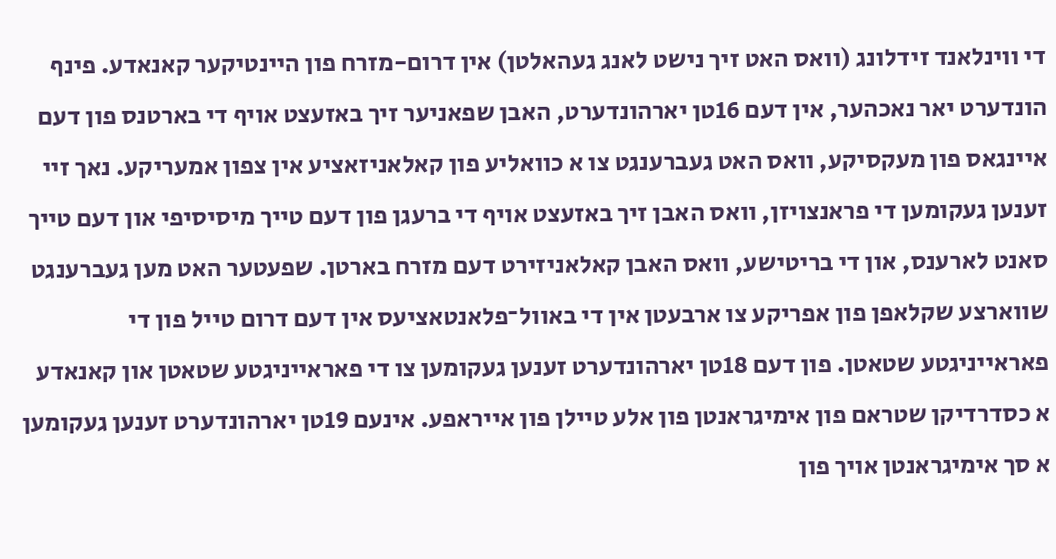די ווינלאנד זידלונג (וואס האט זיך נישט לאנג געהאלטן) אין דרום-מזרח פון היינטיקער קאנאדע. פינף הונדערט יאר נאכהער, אין דעם 16טן יארהונדערט, האבן שפאניער זיך באזעצט אויף די בארטנס פון דעם איינגאס פון מעקסיקע, וואס האט געברענגט צו א כוואליע פון קאלאניזאציע אין צפון אמעריקע. נאך זיי זענען געקומען די פראנצויזן, וואס האבן זיך באזעצט אויף די ברעגן פון דעם טייך מיסיסיפי און דעם טייך סאנט לארענס, און די בריטישע, וואס האבן קאלאניזירט דעם מזרח בארטן. שפעטער האט מען געברענגט שווארצע שקלאפן פון אפריקע צו ארבעטן אין די באוול־פלאנטאציעס אין דעם דרום טייל פון די פאראייניגטע שטאטן. פון דעם 18טן יארהונדערט זענען געקומען צו די פאראייניגטע שטאטן און קאנאדע א כסדרדיקן שטראם פון אימיגראנטן פון אלע טיילן פון אייראפע. אינעם 19טן יארהונדערט זענען געקומען א סך אימיגראנטן אויך פון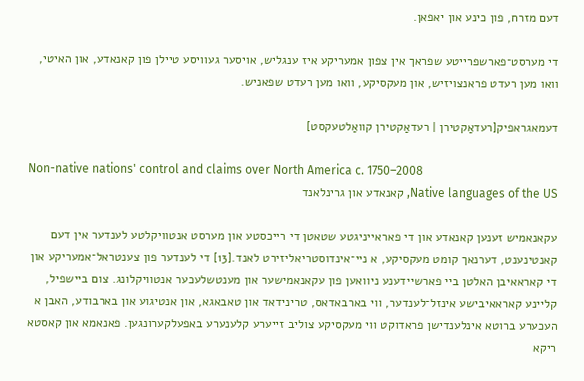דעם מזרח, פון כינע און יאפאן.

די מערסט־פארשפרייטע שפראך אין צפון אמעריקע איז ענגליש, אויסער געוויסע טיילן פון קאנאדע, און האיטי, וואו מען רעדט פראנצויזיש, און מעקסיקע, וואו מען רעדט שפאניש.

דעמאגראפיק[רעדאַקטירן | רעדאַקטירן קוואַלטעקסט]

Non-native nations' control and claims over North America c. 1750–2008
Native languages of the US, קאנאדע און גרינלאנד

עקאנאמיש זענען קאנאדע און די פאראייניגטע שטאטן די רייכסטע און מערסט אנטוויקלטע לענדער אין דעם קאנטינענט, דערנאך קומט מעקסיקע, א ניי־אינדוסטריאליזירט לאנד.[13] די לענדער פון צענטראל־אמעריקע און די קאראאיבן האלטן ביי פארשיידענע ניוואען פון עקאנאמישער און מענטשלעכער אנטוויקלונג. צום ביישפיל, קליינע קאראאיבישע אינזל־לענדער, ווי בארבאדאס, טרינידאד און טאבאגא, און אנטיגוע און בארבודע, האבן א העכערע ברוטא אינלענדישן פראדוקט ווי מעקסיקע צוליב זייערע קלענערע באפעלקערונגען. פאנאמא און קאסטא ריקא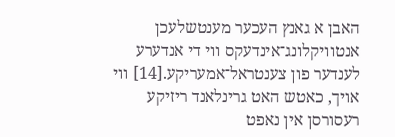האבן א גאנץ העכער מענטשלעכן אנטוויקלונג־אינדעקס ווי די אנדערע לענדער פון צענטראל־אמעריקע.[14] ווי אויך, כאטש האט גרינלאנד ריזיקע רעסורסן אין נאפט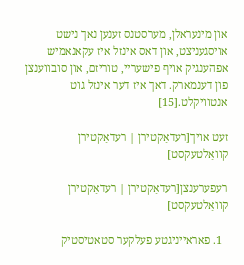און מינעראלן, מערסטנס זענען נאך נישט אויסגעניצט, און דאס אינזל איז עקאנאמיש אפהענגיק אויף פישעריי, טוריזם, און סובווענצן פון דענמארק. דאך איז דער אינזל גוט אנטוויקלט.[15]

זעט אויך[רעדאַקטירן | רעדאַקטירן קוואַלטעקסט]

רעפערענצן[רעדאַקטירן | רעדאַקטירן קוואַלטעקסט]

  1. פאראייניגטע פעלקער סטאטיסטיק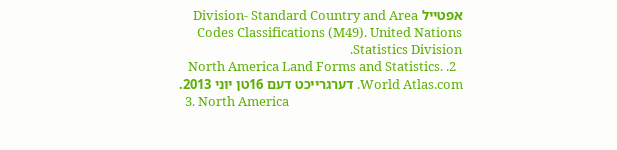אפטייל Division- Standard Country and Area Codes Classifications (M49). United Nations Statistics Division.
  2. North America Land Forms and Statistics. World Atlas.com. דערגרייכט דעם 16טן יוני 2013.
  3. North America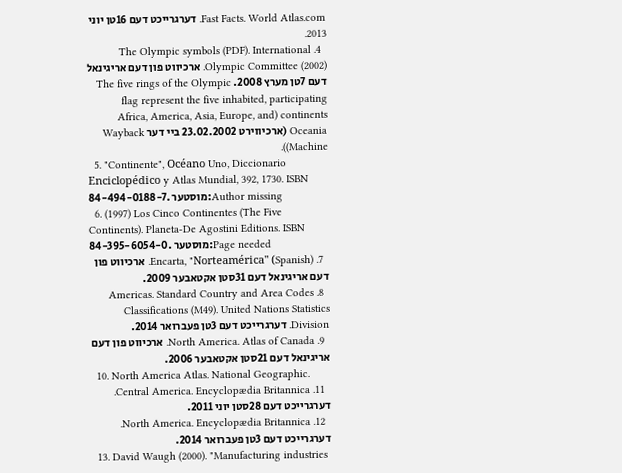Fast Facts. World Atlas.com. דערגרייכט דעם 16טן יוני 2013.
  4. The Olympic symbols (PDF). International Olympic Committee (2002). ארכיווט פון דעם אריגינאל דעם 7טן מערץ 2008. The five rings of the Olympic flag represent the five inhabited, participating continents (Africa, America, Asia, Europe, and Oceania (ארכיווירט 23.02.2002 ביי דער Wayback Machine)).
  5. "Continente", Océano Uno, Diccionario Enciclopédico y Atlas Mundial, 392, 1730. ISBN 84-494-0188-7. מוסטער:Author missing
  6. (1997) Los Cinco Continentes (The Five Continents). Planeta-De Agostini Editions. ISBN 84-395-6054-0. מוסטער:Page needed
  7. Encarta, "Norteamérica" (Spanish). ארכיווט פון דעם אריגינאל דעם 31סטן אקטאבער 2009.
  8. Americas. Standard Country and Area Codes Classifications (M49). United Nations Statistics Division. דערגרייכט דעם 3טן פעברואר 2014.
  9. North America. Atlas of Canada. ארכיווט פון דעם אריגינאל דעם 21סטן אקטאבער 2006.
  10. North America Atlas. National Geographic.
  11. Central America. Encyclopædia Britannica. דערגרייכט דעם 28סטן יוני 2011.
  12. North America. Encyclopædia Britannica. דערגרייכט דעם 3טן פעברואר 2014.
  13. David Waugh (2000). "Manufacturing industries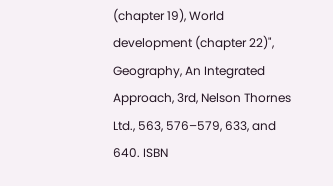(chapter 19), World development (chapter 22)", Geography, An Integrated Approach, 3rd, Nelson Thornes Ltd., 563, 576–579, 633, and 640. ISBN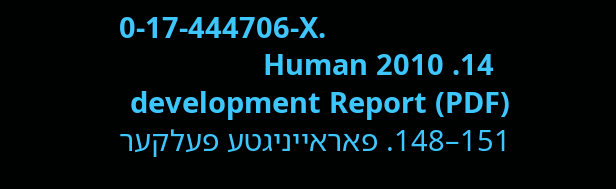0-17-444706-X.
  14. 2010 Human development Report (PDF) 148–151. פאראייניגטע פעלקער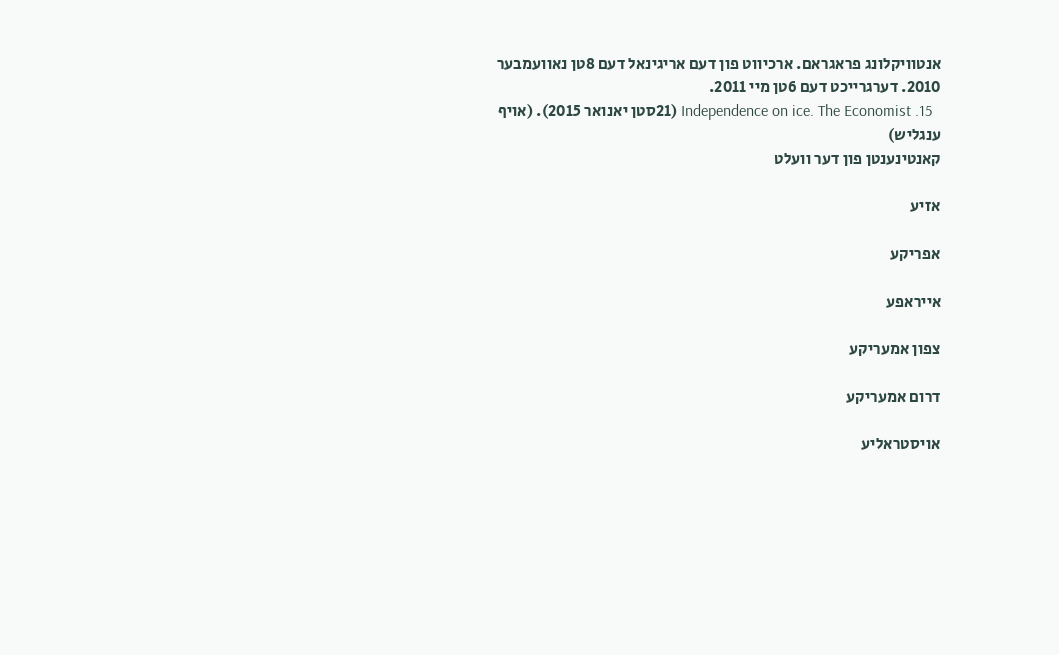אנטוויקלונג פראגראם. ארכיווט פון דעם אריגינאל דעם 8טן נאוועמבער 2010. דערגרייכט דעם 6טן מיי 2011.
  15. Independence on ice. The Economist (21סטן יאנואר 2015). (אויף ענגליש)
קאנטינענטן פון דער וועלט

אזיע

אפריקע

אייראפע

צפון אמעריקע

דרום אמעריקע

אויסטראליע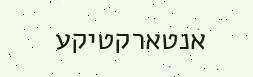אנטארקטיקע